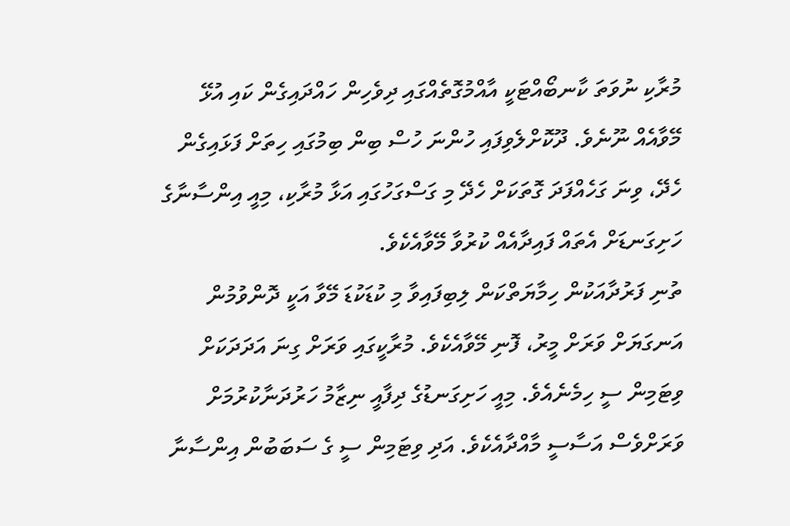މުރާކި ނުވަތަ ކާނބޯއްޓަކީ އާއްމުގޮތެއްގައި ދިވެހިން ހައްދައިގެން ކައި އުޅޭ މޭވާއެއް ނޫނެވެ. ދޫކޮށްލެވިފައި ހުންނަ ހުސް ބިން ބިމުގައި ހިތަށް ފަޅައިގެން ހެދޭ، ވިނަ ގަހެއްފަދަ ގޮތަކަށް ހެދޭ މި ގަސްގަހުގައި އަޅާ މުރާކި، މިއީ އިންސާނާގެ ހަށިގަނޑަށް އެތައް ފައިދާއެއް ކުރުވާ މޭވާއެކެވެ.
ތުނި ފަރުދާއަކުން ހިމާޔަތްކަން ލިބިފައިވާ މި ކުޑަކުޑަ މޭވާ އަކީ ދޮންވުމުން އަނގަޔަށް ވަރަށް މީރު، ފޮނި މޭވާއެކެވެ. މުރާކީގައި ވަރަށް ގިނަ އަދަދަކަށް ވިޓަމިން ސީ ހިމެނެއެވެ. މިއީ ހަށިގަނޑުގެ ދިފާއީ ނިޒާމު ހަރުދަނާކުރުމަށް ވަރަށްވެސް އަސާސީ މާއްދާއެކެވެ. އަދި ވިޓަމިން ސީ ގެ ސަބަބުން އިންސާނާ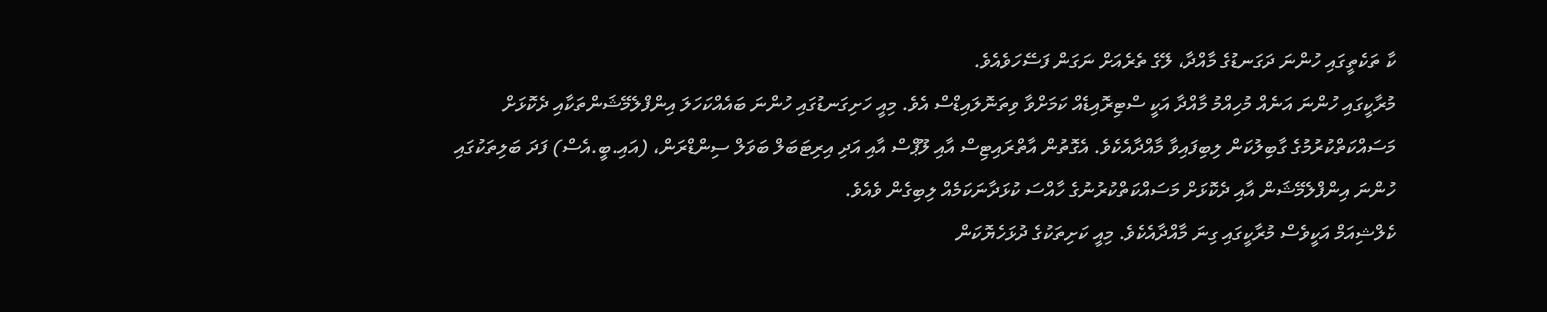ކާ ތަކެތީގައި ހުންނަ ދަގަނޑުގެ މާއްދާ، ލޭގެ ތެރެއަށް ނަގަން ފަސޭހަވެއެވެ.
މުރާކީގައި ހުންނަ އަނެއް މުހިއްމު މާއްދާ އަކީ ސްޓިރޮއިޑެއް ކަމަށްވާ ވިތަނޮލައިޑްސް އެވެ. މިއީ ހަށިގަނޑުގައި ހުންނަ ބައެއްކަހަލަ އިންފްލެމޭޝަންތަކާއި ދެކޮޅަށް މަސައްކަތްކުރުމުގެ ގާބިލުކަން ލިބިފައިވާ މާއްދާއެކެވެ. އެގޮތުން އާތްރައިޓިސް އާއި ލޫޕްސް އާއި އަދި އިރިޓަބަލް ބަވަލް ސިންޑްރަން، (އައި.ބީ.އެސް) ފަދަ ބަލިތަކުގައި ހުންނަ އިންފްލެމޭޝަން އާއި ދެކޮޅަށް މަސައްކަތްކުރުނުގެ ހާއްސަ ކުޅަދާނަކަމެއް ލިބިގެން ވެއެވެ.
ކެލްޝިއަމް އަކީވެސް މުރާކީގައި ގިނަ މާއްދާއެކެވެ. މިއީ ކަށިތަކުގެ ދުޅަހެޔޮކަން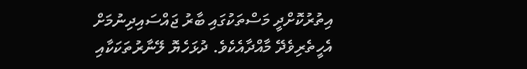އިތުރުކޮށްދީ މަސްތަކުގައި ބާރު ޖައްސައިދިނުމަށް އެހީތެރިވެދޭ މާއްދާއެކެވެ. ދުޅަހެޔޮ ލޭނާރުތަކަކާއި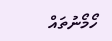ހޯމޯނުތައް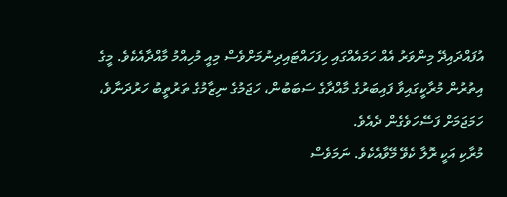އުފައްދައިދޭ މިންވަރު އެއް ހަމައެއްގައި ހިފަހައްޓައިދިނުމަށްވެސް މިއީ މުހިއްމު މާއްދާއެކެވެ. މީގެ އިތުރުން މުރާކީގައިވާ ފައިބަރުގެ މާއްދާގެ ސަބަބުން، ހަޖަމުގެ ނިޒާމުގެ ތަރުތީބު ހަރުދަނާވެ، ހަމަޖަމަށް ފަސޭހަވެގެން ދެއެވެ.
މުރާކި އަކީ ރޮލާ ކެވޭ މޭވާއެކެވެ. ނަމަވެސް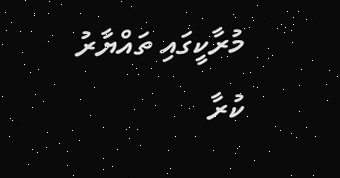މުރާކީގައި ތައްޔާރު ކުރާ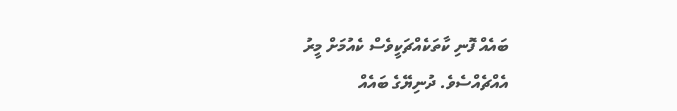ބައެއް ފޮނި ކާތަކެއްޗަކީވެސް ކެއުމަށް މީރު އެއްޗެއްސެވެ. ދުނިޔޭގެ ބައެއް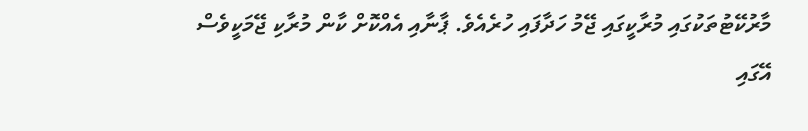މާރުކޭޓުތަކުގައި މުރާކީގައި ޖޭމު ހަދާފައި ހުރެއެވެ. ޕާނާއި އެއްކޮށް ކާން މުރާކި ޖޭމަކީވެސް އޭގައި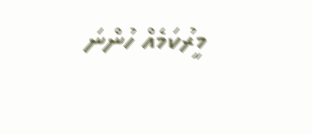މީރުކަމެއް ހުންނަ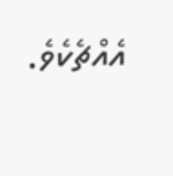އެއްޗެކެވެ.